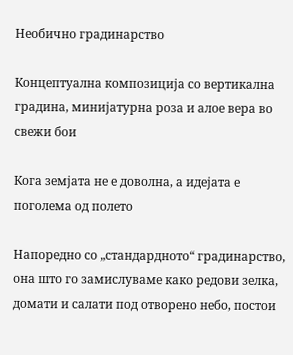Необично градинарство

Концептуална композиција со вертикална градина, минијатурна роза и алое вера во свежи бои

Кога земјата не е доволна, а идејата е поголема од полето

Напоредно со „стандардното“ градинарство, она што го замислуваме како редови зелка, домати и салати под отворено небо, постои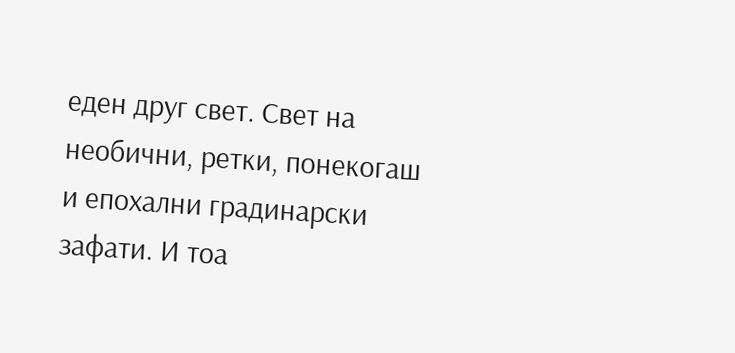еден друг свет. Свет на необични, ретки, понекогаш и епохални градинарски зафати. И тоа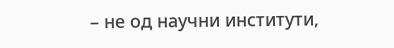– не од научни институти,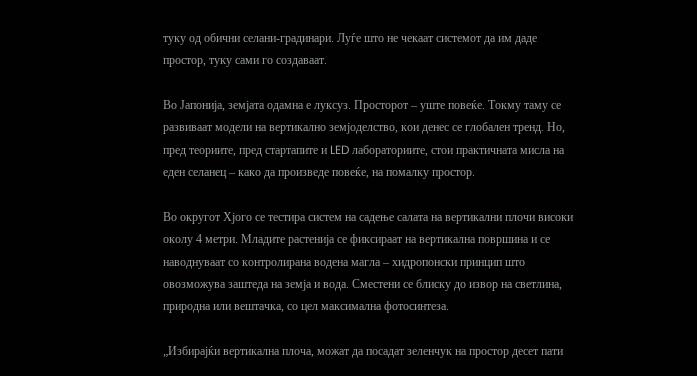туку од обични селани-градинари. Луѓе што не чекаат системот да им даде простор, туку сами го создаваат.

Во Јапонија, земјата одамна е луксуз. Просторот – уште повеќе. Токму таму се развиваат модели на вертикално земјоделство, кои денес се глобален тренд. Но, пред теориите, пред стартапите и LED лабораториите, стои практичната мисла на еден селанец – како да произведе повеќе, на помалку простор.

Во округот Хјого се тестира систем на садење салата на вертикални плочи високи околу 4 метри. Младите растенија се фиксираат на вертикална површина и се наводнуваат со контролирана водена магла – хидропонски принцип што овозможува заштеда на земја и вода. Сместени се блиску до извор на светлина, природна или вештачка, со цел максимална фотосинтеза.

„Избирајќи вертикална плоча, можат да посадат зеленчук на простор десет пати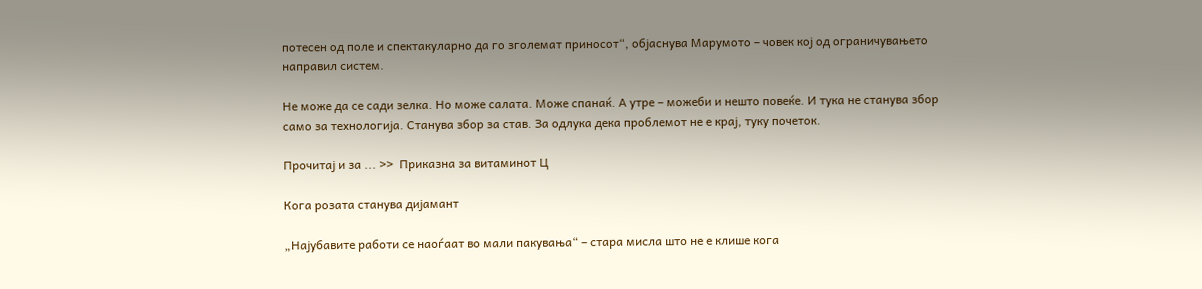потесен од поле и спектакуларно да го зголемат приносот“, објаснува Марумото – човек кој од ограничувањето направил систем.

Не може да се сади зелка. Но може салата. Може спанаќ. А утре – можеби и нешто повеќе. И тука не станува збор само за технологија. Станува збор за став. За одлука дека проблемот не е крај, туку почеток.

Прочитај и за ... >>  Приказна за витаминот Ц

Кога розата станува дијамант

„Најубавите работи се наоѓаат во мали пакувања“ – стара мисла што не е клише кога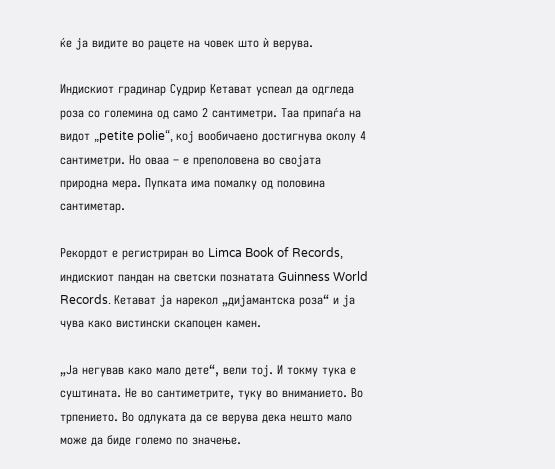ќе ја видите во рацете на човек што ѝ верува.

Индискиот градинар Судрир Кетават успеал да одгледа роза со големина од само 2 сантиметри. Таа припаѓа на видот „petite polie“, кој вообичаено достигнува околу 4 сантиметри. Но оваа – е преполовена во својата природна мера. Пупката има помалку од половина сантиметар.

Рекордот е регистриран во Limca Book of Records, индискиот пандан на светски познатата Guinness World Records. Кетават ја нарекол „дијамантска роза“ и ја чува како вистински скапоцен камен.

„Ја негував како мало дете“, вели тој. И токму тука е суштината. Не во сантиметрите, туку во вниманието. Во трпението. Во одлуката да се верува дека нешто мало може да биде големо по значење.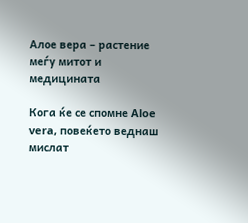Алое вера – растение меѓу митот и медицината

Кога ќе се спомне Aloe vera, повеќето веднаш мислат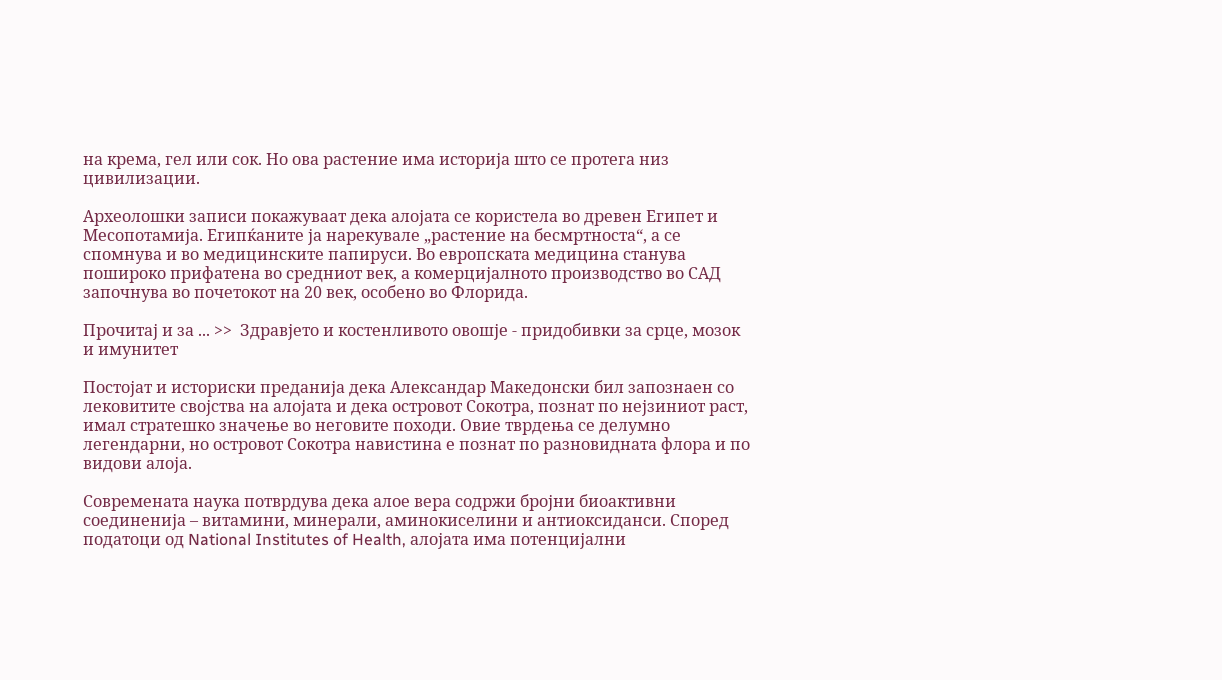на крема, гел или сок. Но ова растение има историја што се протега низ цивилизации.

Археолошки записи покажуваат дека алојата се користела во древен Египет и Месопотамија. Египќаните ја нарекувале „растение на бесмртноста“, а се спомнува и во медицинските папируси. Во европската медицина станува пошироко прифатена во средниот век, а комерцијалното производство во САД започнува во почетокот на 20 век, особено во Флорида.

Прочитај и за ... >>  Здравјето и костенливото овошје - придобивки за срце, мозок и имунитет

Постојат и историски преданија дека Александар Македонски бил запознаен со лековитите својства на алојата и дека островот Сокотра, познат по нејзиниот раст, имал стратешко значење во неговите походи. Овие тврдења се делумно легендарни, но островот Сокотра навистина е познат по разновидната флора и по видови алоја.

Современата наука потврдува дека алое вера содржи бројни биоактивни соединенија – витамини, минерали, аминокиселини и антиоксиданси. Според податоци од National Institutes of Health, алојата има потенцијални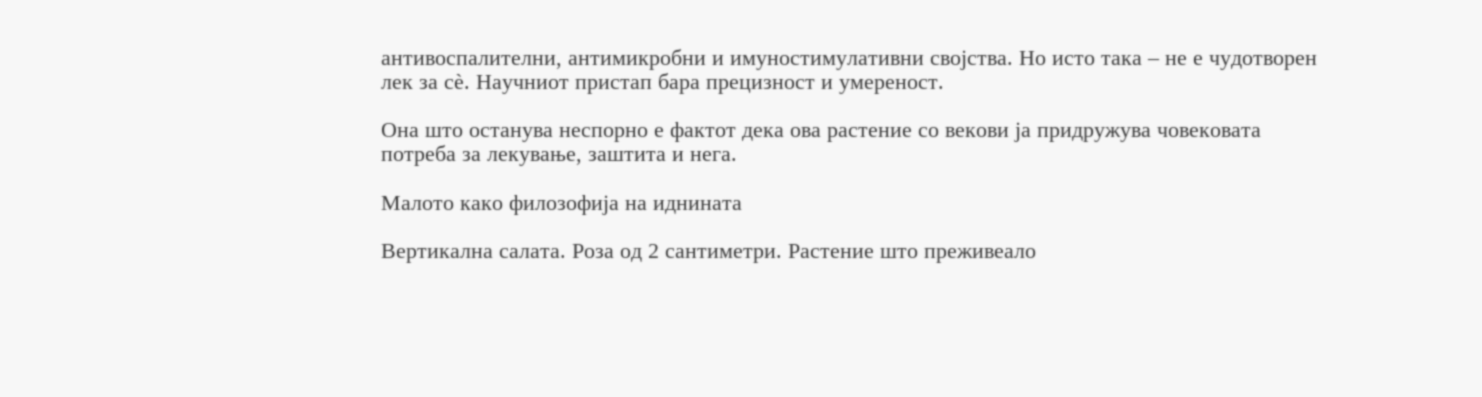антивоспалителни, антимикробни и имуностимулативни својства. Но исто така – не е чудотворен лек за сè. Научниот пристап бара прецизност и умереност.

Она што останува неспорно е фактот дека ова растение со векови ја придружува човековата потреба за лекување, заштита и нега.

Малото како филозофија на иднината

Вертикална салата. Роза од 2 сантиметри. Растение што преживеало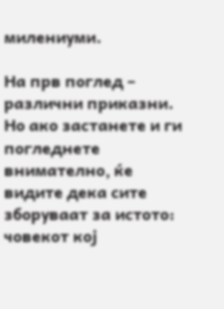милениуми.

На прв поглед – различни приказни. Но ако застанете и ги погледнете внимателно, ќе видите дека сите зборуваат за истото: човекот кој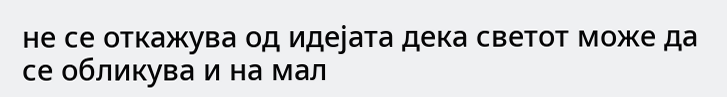не се откажува од идејата дека светот може да се обликува и на мал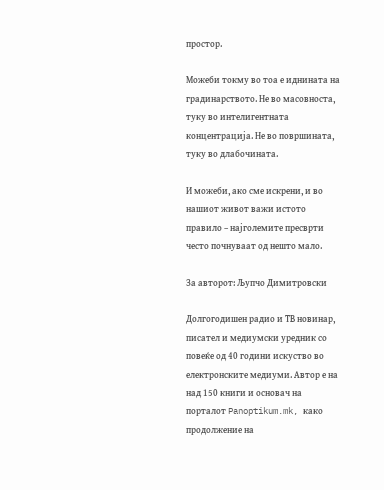простор.

Можеби токму во тоа е иднината на градинарството. Не во масовноста, туку во интелигентната концентрација. Не во површината, туку во длабочината.

И можеби, ако сме искрени, и во нашиот живот важи истото правило – најголемите пресврти често почнуваат од нешто мало.

За авторот: Љупчо Димитровски

Долгогодишен радио и ТВ новинар, писател и медиумски уредник со повеќе од 40 години искуство во електронските медиуми. Автор е на над 150 книги и основач на порталот Panoptikum.mk, како продолжение на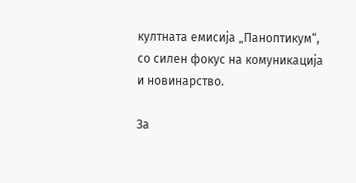култната емисија „Паноптикум“, со силен фокус на комуникација и новинарство.

За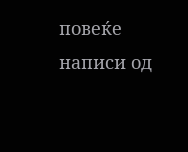повеќе написи од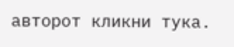авторот кликни тука.